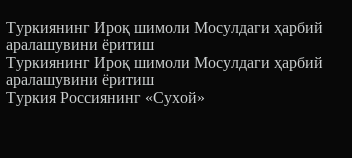Туркиянинг Ироқ шимоли Мосулдаги ҳарбий аралашувини ёритиш
Туркиянинг Ироқ шимоли Мосулдаги ҳарбий аралашувини ёритиш
Туркия Россиянинг «Сухой»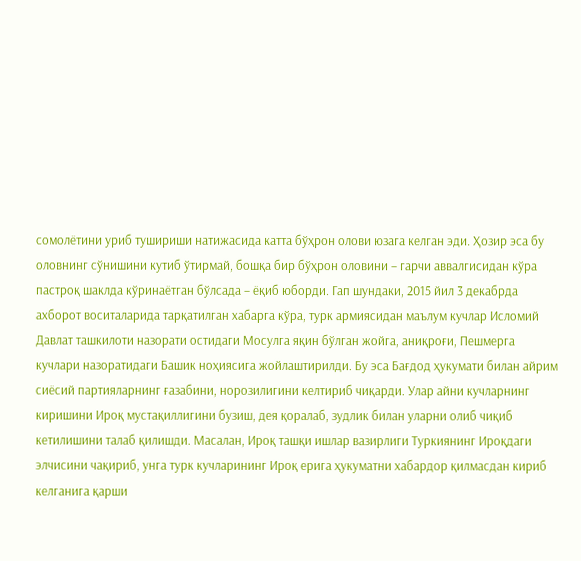сомолётини уриб тушириши натижасида катта бўҳрон олови юзага келган эди. Ҳозир эса бу оловнинг сўнишини кутиб ўтирмай, бошқа бир бўҳрон оловини – гарчи аввалгисидан кўра пастроқ шаклда кўринаётган бўлсада – ёқиб юборди. Гап шундаки, 2015 йил 3 декабрда ахборот воситаларида тарқатилган хабарга кўра, турк армиясидан маълум кучлар Исломий Давлат ташкилоти назорати остидаги Мосулга яқин бўлган жойга, аниқроғи, Пешмерга кучлари назоратидаги Башик ноҳиясига жойлаштирилди. Бу эса Бағдод ҳукумати билан айрим сиёсий партияларнинг ғазабини, норозилигини келтириб чиқарди. Улар айни кучларнинг киришини Ироқ мустақиллигини бузиш, дея қоралаб, зудлик билан уларни олиб чиқиб кетилишини талаб қилишди. Масалан, Ироқ ташқи ишлар вазирлиги Туркиянинг Ироқдаги элчисини чақириб, унга турк кучларининг Ироқ ерига ҳукуматни хабардор қилмасдан кириб келганига қарши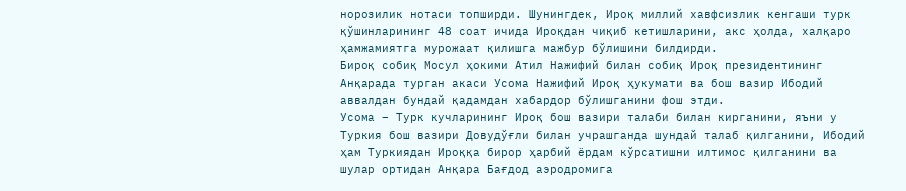норозилик нотаси топширди. Шунингдек, Ироқ миллий хавфсизлик кенгаши турк қўшинларининг 48 соат ичида Ироқдан чиқиб кетишларини, акс ҳолда, халқаро ҳамжамиятга мурожаат қилишга мажбур бўлишини билдирди.
Бироқ собиқ Мосул ҳокими Атил Нажифий билан собиқ Ироқ президентининг Анқарада турган акаси Усома Нажифий Ироқ ҳукумати ва бош вазир Ибодий аввалдан бундай қадамдан хабардор бўлишганини фош этди.
Усома – Турк кучларининг Ироқ бош вазири талаби билан кирганини, яъни у Туркия бош вазири Довудўғли билан учрашганда шундай талаб қилганини, Ибодий ҳам Туркиядан Ироққа бирор ҳарбий ёрдам кўрсатишни илтимос қилганини ва шулар ортидан Анқара Бағдод аэродромига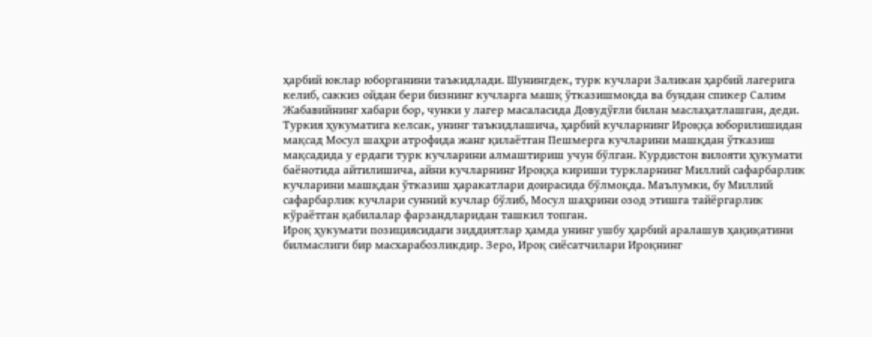ҳарбий юклар юборганини таъкидлади. Шунингдек, турк кучлари Заликан ҳарбий лагерига келиб, саккиз ойдан бери бизнинг кучларга машқ ўтказишмоқда ва бундан спикер Салим Жабавийнинг хабари бор, чунки у лагер масаласида Довудўғли билан маслаҳатлашган, деди.
Туркия ҳукуматига келсак, унинг таъкидлашича, ҳарбий кучларнинг Ироққа юборилишидан мақсад Мосул шаҳри атрофида жанг қилаётган Пешмерга кучларини машқдан ўтказиш мақсадида у ердаги турк кучларини алмаштириш учун бўлган. Курдистон вилояти ҳукумати баёнотида айтилишича, айни кучларнинг Ироққа кириши туркларнинг Миллий сафарбарлик кучларини машқдан ўтказиш ҳаракатлари доирасида бўлмоқда. Маълумки, бу Миллий сафарбарлик кучлари сунний кучлар бўлиб, Мосул шаҳрини озод этишга тайёргарлик кўраётган қабилалар фарзандларидан ташкил топган.
Ироқ ҳукумати позициясидаги зиддиятлар ҳамда унинг ушбу ҳарбий аралашув ҳақиқатини билмаслиги бир масхарабозликдир. Зеро, Ироқ сиёсатчилари Ироқнинг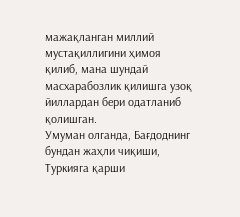мажақланган миллий мустақиллигини ҳимоя қилиб, мана шундай масхарабозлик қилишга узоқ йиллардан бери одатланиб қолишган.
Умуман олганда, Бағдоднинг бундан жаҳли чиқиши, Туркияга қарши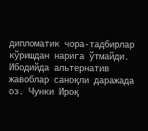дипломатик чора-тадбирлар кўришдан нарига ўтмайди. Ибодийда альтернатив жавоблар саноқли даражада оз. Чунки Ироқ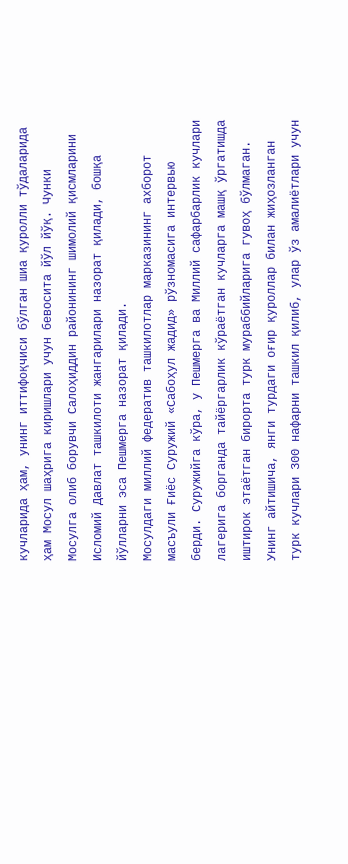кучларида ҳам, унинг иттифоқчиси бўлган шиа қуролли тўдаларида ҳам Мосул шаҳрига киришлари учун бевосита йўл йўқ. Чунки Мосулга олиб борувчи Салоҳиддин районининг шимолий қисмларини Исломий Давлат ташкилоти жангарилари назорат қилади, бошқа йўлларни эса Пешмерга назорат қилади.
Мосулдаги миллий федератив ташкилотлар марказининг ахборот масъули Ғиёс Суружий «Сабоҳул жадид» рўзномасига интервью берди. Суружийга кўра, у Пешмерга ва Миллий сафарбарлик кучлари лагерига борганда тайёргарлик кўраётган кучларга машқ ўргатишда иштирок этаётган бирорта турк мураббийларига гувоҳ бўлмаган. Унинг айтишича, янги турдаги оғир қуроллар билан жиҳозланган турк кучлари 300 нафарни ташкил қилиб, улар ўз амалиётлари учун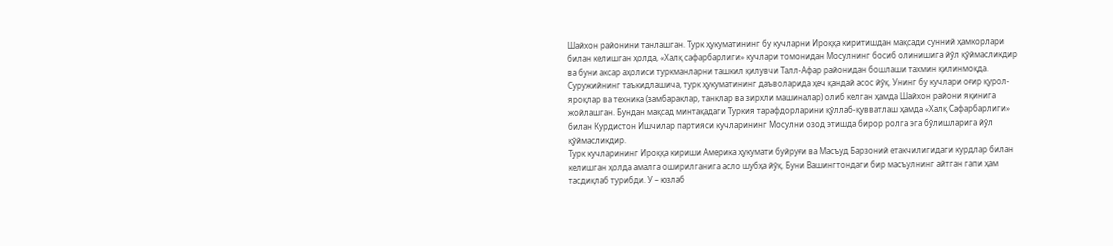Шайхон районини танлашган. Турк ҳукуматининг бу кучларни Ироққа киритишдан мақсади сунний ҳамкорлари билан келишган ҳолда, «Халқ сафарбарлиги» кучлари томонидан Мосулнинг босиб олинишига йўл қўймасликдир ва буни аксар аҳолиси туркманларни ташкил қилувчи Талл-Афар районидан бошлаши тахмин қилинмоқда.
Суружийнинг таъкидлашича, турк ҳукуматининг даъволарида ҳеч қандай асос йўқ. Унинг бу кучлари оғир қурол-яроқлар ва техника (замбараклар, танклар ва зирхли машиналар) олиб келган ҳамда Шайхон райони яқинига жойлашган. Бундан мақсад минтақадаги Туркия тарафдорларини қўллаб-қувватлаш ҳамда «Халқ Сафарбарлиги» билан Курдистон Ишчилар партияси кучларининг Мосулни озод этишда бирор ролга эга бўлишларига йўл қўймасликдир.
Турк кучларининг Ироққа кириши Америка ҳукумати буйруғи ва Масъуд Барзоний етакчилигидаги курдлар билан келишган ҳолда амалга оширилганига асло шубҳа йўқ. Буни Вашингтондаги бир масъулнинг айтган гапи ҳам тасдиқлаб турибди. У – юзлаб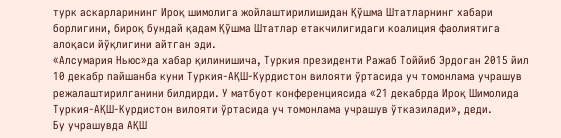турк аскарларининг Ироқ шимолига жойлаштирилишидан Қўшма Штатларнинг хабари борлигини, бироқ бундай қадам Қўшма Штатлар етакчилигидаги коалиция фаолиятига алоқаси йўқлигини айтган эди.
«Алсумария Ньюс»да хабар қилинишича, Туркия президенти Ражаб Тоййиб Эрдоган 2015 йил 10 декабр пайшанба куни Туркия-АҚШ-Курдистон вилояти ўртасида уч томонлама учрашув режалаштирилганини билдирди. У матбуот конференциясида «21 декабрда Ироқ Шимолида Туркия-АҚШ-Курдистон вилояти ўртасида уч томонлама учрашув ўтказилади», деди.
Бу учрашувда АҚШ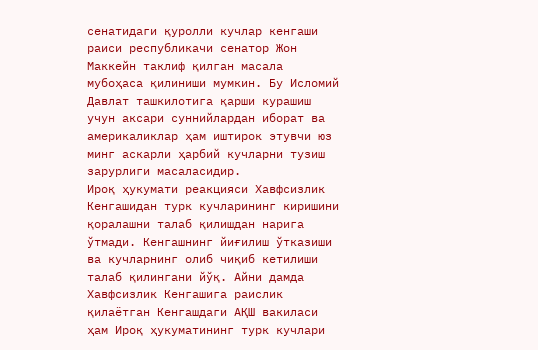сенатидаги қуролли кучлар кенгаши раиси республикачи сенатор Жон Маккейн таклиф қилган масала мубоҳаса қилиниши мумкин. Бу Исломий Давлат ташкилотига қарши курашиш учун аксари суннийлардан иборат ва америкаликлар ҳам иштирок этувчи юз минг аскарли ҳарбий кучларни тузиш зарурлиги масаласидир.
Ироқ ҳукумати реакцияси Хавфсизлик Кенгашидан турк кучларининг киришини қоралашни талаб қилишдан нарига ўтмади. Кенгашнинг йиғилиш ўтказиши ва кучларнинг олиб чиқиб кетилиши талаб қилингани йўқ. Айни дамда Хавфсизлик Кенгашига раислик қилаётган Кенгашдаги АҚШ вакиласи ҳам Ироқ ҳукуматининг турк кучлари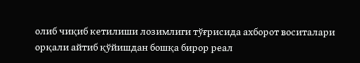олиб чиқиб кетилиши лозимлиги тўғрисида ахборот воситалари орқали айтиб қўйишдан бошқа бирор реал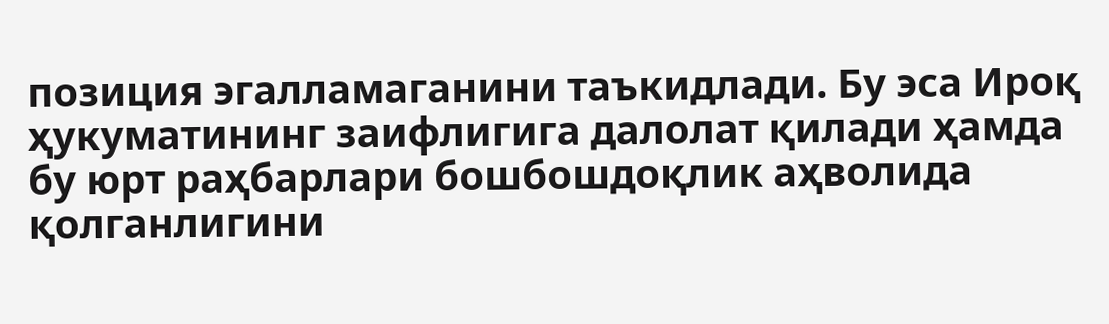позиция эгалламаганини таъкидлади. Бу эса Ироқ ҳукуматининг заифлигига далолат қилади ҳамда бу юрт раҳбарлари бошбошдоқлик аҳволида қолганлигини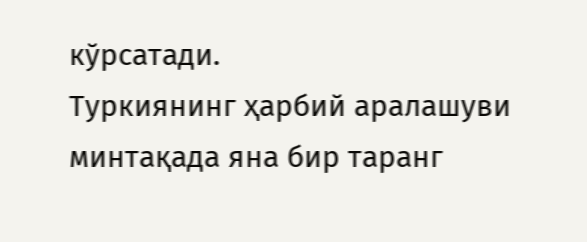кўрсатади.
Туркиянинг ҳарбий аралашуви минтақада яна бир таранг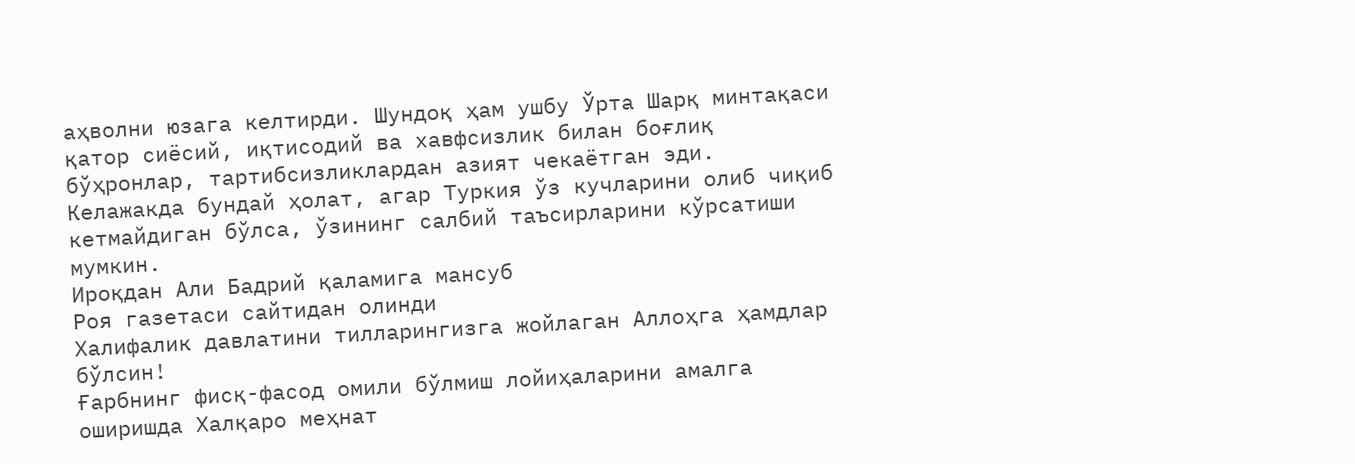аҳволни юзага келтирди. Шундоқ ҳам ушбу Ўрта Шарқ минтақаси қатор сиёсий, иқтисодий ва хавфсизлик билан боғлиқ бўҳронлар, тартибсизликлардан азият чекаётган эди. Келажакда бундай ҳолат, агар Туркия ўз кучларини олиб чиқиб кетмайдиган бўлса, ўзининг салбий таъсирларини кўрсатиши мумкин.
Ироқдан Али Бадрий қаламига мансуб
Роя газетаси сайтидан олинди
Халифалик давлатини тилларингизга жойлаган Аллоҳга ҳамдлар бўлсин!
Ғарбнинг фисқ-фасод омили бўлмиш лойиҳаларини амалга оширишда Халқаро меҳнат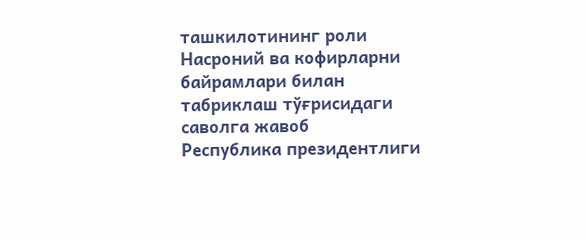ташкилотининг роли
Насроний ва кофирларни байрамлари билан табриклаш тўғрисидаги саволга жавоб
Республика президентлиги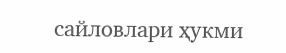сайловлари ҳукми